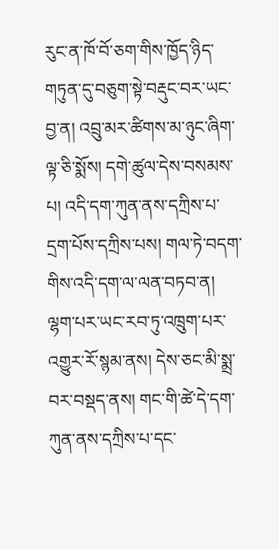རུང་ན་ཁོ་བོ་ཅག་གིས་ཁྱོད་ཉིད་གཏུན་དུ་བཅུག་སྟེ་བརྡུང་བར་ཡང་བྱ་ན། འབྲུ་མར་ཚིགས་མ་ཉུང་ཞིག་ལྟ་ཅི་སྨོས། དགེ་ཚུལ་དེས་བསམས་པ། འདི་དག་ཀུན་ནས་དཀྲིས་པ་དྲག་པོས་དཀྲིས་པས། གལ་ཏེ་བདག་གིས་འདི་དག་ལ་ལན་བཏབ་ན། ལྷག་པར་ཡང་རབ་ཏུ་འཁྲུག་པར་འགྱུར་རོ་སྙམ་ནས། དེས་ཅང་མི་སྨྲ་བར་བསྡད་ནས། གང་གི་ཚེ་དེ་དག་ཀུན་ནས་དཀྲིས་པ་དང་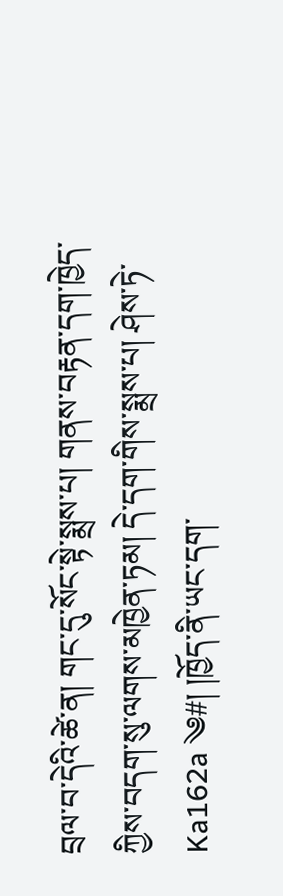བྲལ་བ་དེའི་ཚེ་ན། གང་དུ་སོང་སྟེ་སྨྲས་པ། གནས་བརྟན་དག་ཁྱེད་ཀྱིས་བདག་སུ་ལགས་མཁྱེན་ཏམ། དེ་དག་གིས་སྨྲས་པ། ཤེས་ཏེ་ Ka162a ༄#། །ཁྱོད་ནི་ཡང་དག་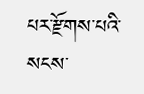པར་རྫོགས་པའི་སངས་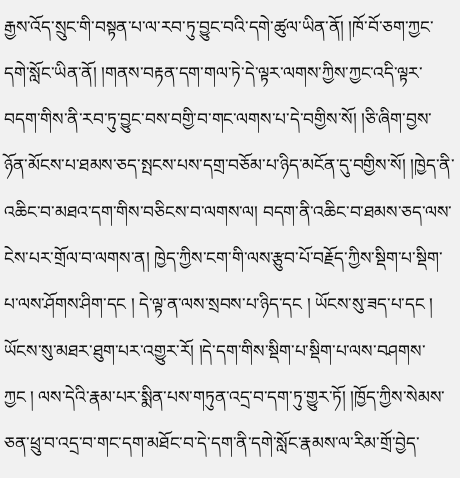རྒྱས་འོད་སྲུང་གི་བསྟན་པ་ལ་རབ་ཏུ་བྱུང་བའི་དགེ་ཚུལ་ཡིན་ནོ། །ཁོ་བོ་ཅག་ཀྱང་དགེ་སློང་ཡིན་ནོ། །གནས་བརྟན་དག་གལ་ཏེ་དེ་ལྟར་ལགས་ཀྱིས་ཀྱང་འདི་ལྟར་བདག་གིས་ནི་རབ་ཏུ་བྱུང་བས་བགྱི་བ་གང་ལགས་པ་དེ་བགྱིས་སོ། །ཅི་ཞིག་བྱས་ཉོན་མོངས་པ་ཐམས་ཅད་སྤངས་པས་དགྲ་བཅོམ་པ་ཉིད་མངོན་དུ་བགྱིས་སོ། །ཁྱེད་ནི་འཆིང་བ་མཐའ་དག་གིས་བཅིངས་བ་ལགས་ལ། བདག་ནི་འཆིང་བ་ཐམས་ཅད་ལས་ངེས་པར་གྲོལ་བ་ལགས་ན། ཁྱེད་ཀྱིས་ངག་གི་ལས་རྩུབ་པོ་བརྗོད་ཀྱིས་སྡིག་པ་སྡིག་པ་ལས་ཤོགས་ཤིག་དང ། དེ་ལྟ་ན་ལས་སྲབས་པ་ཉིད་དང ། ཡོངས་སུ་ཟད་པ་དང ། ཡོངས་སུ་མཐར་ཐུག་པར་འགྱུར་རོ། །དེ་དག་གིས་སྡིག་པ་སྡིག་པ་ལས་བཤགས་ཀྱང ། ལས་དེའི་རྣམ་པར་སྨིན་པས་གཏུན་འདྲ་བ་དག་ཏུ་གྱུར་ཏོ། །ཁྱོད་ཀྱིས་སེམས་ཅན་ཕྲུ་བ་འདྲ་བ་གང་དག་མཐོང་བ་དེ་དག་ནི་དགེ་སློང་རྣམས་ལ་རིམ་གྲོ་བྱེད་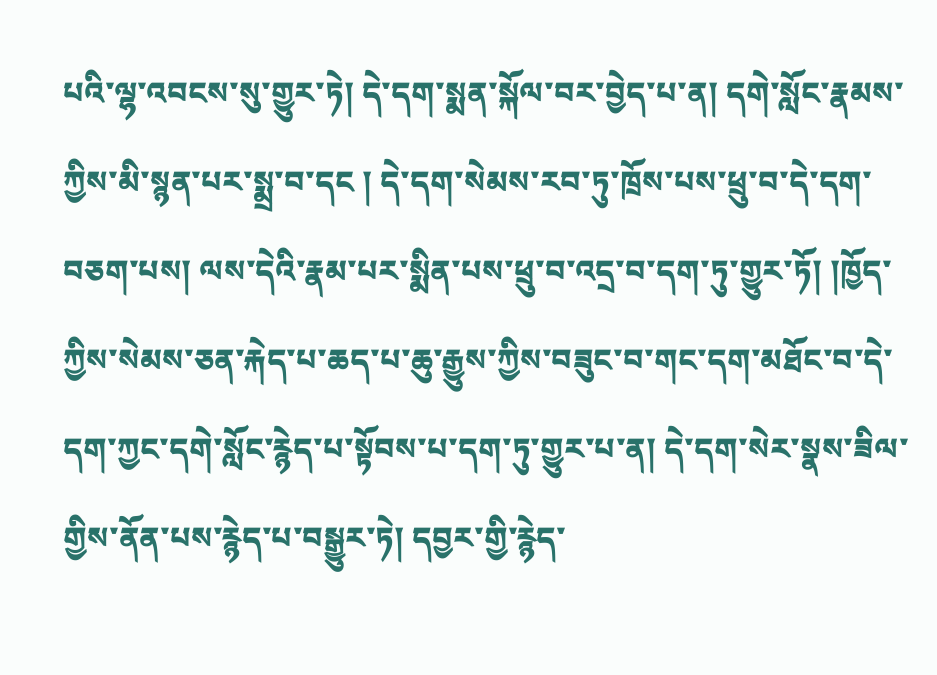པའི་ལྷ་འབངས་སུ་གྱུར་ཏེ། དེ་དག་སྨན་སྐོལ་བར་བྱེད་པ་ན། དགེ་སློང་རྣམས་ཀྱིས་མི་སྙན་པར་སྨྲ་བ་དང ། དེ་དག་སེམས་རབ་ཏུ་ཁྲོས་པས་ཕྲུ་བ་དེ་དག་བཅག་པས། ལས་དེའི་རྣམ་པར་སྨིན་པས་ཕྲུ་བ་འདྲ་བ་དག་ཏུ་གྱུར་ཏོ། །ཁྱོད་ཀྱིས་སེམས་ཅན་རྐེད་པ་ཆད་པ་ཆུ་རྒྱུས་ཀྱིས་བཟུང་བ་གང་དག་མཐོང་བ་དེ་དག་ཀྱང་དགེ་སློང་རྙེད་པ་སྟོབས་པ་དག་ཏུ་གྱུར་པ་ན། དེ་དག་སེར་སྣས་ཟིལ་གྱིས་ནོན་པས་རྙེད་པ་བསྒྱུར་ཏེ། དབྱར་གྱི་རྙེད་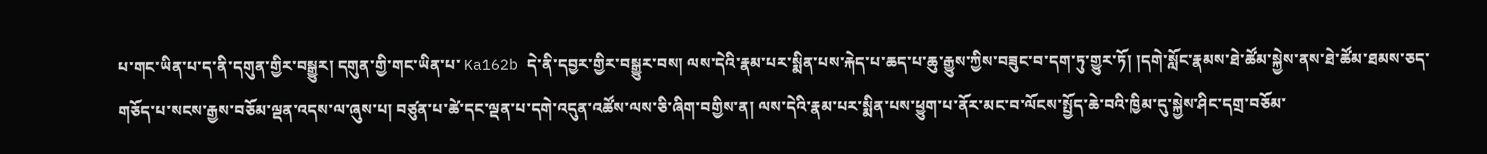པ་གང་ཡིན་པ་ད་ནི་དགུན་གྱིར་བསྒྱུར། དགུན་གྱི་གང་ཡིན་པ་ Ka162b དེ་ནི་དབྱར་གྱིར་བསྒྱུར་བས། ལས་དེའི་རྣམ་པར་སྨིན་པས་རྐེད་པ་ཆད་པ་ཆུ་རྒྱུས་ཀྱིས་བཟུང་བ་དག་ཏུ་གྱུར་ཏོ། །དགེ་སློང་རྣམས་ཐེ་ཚོམ་སྐྱེས་ནས་ཐེ་ཚོམ་ཐམས་ཅད་གཅོད་པ་སངས་རྒྱས་བཅོམ་ལྡན་འདས་ལ་ཞུས་པ། བཙུན་པ་ཚེ་དང་ལྡན་པ་དགེ་འདུན་འཚོས་ལས་ཅི་ཞིག་བགྱིས་ན། ལས་དེའི་རྣམ་པར་སྨིན་པས་ཕྱུག་པ་ནོར་མང་བ་ལོངས་སྤྱོད་ཆེ་བའི་ཁྱིམ་དུ་སྐྱེས་ཤིང་དགྲ་བཅོམ་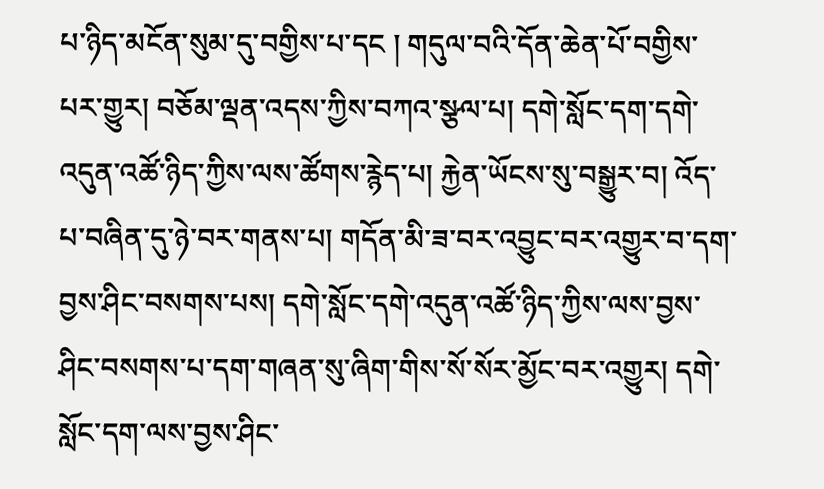པ་ཉིད་མངོན་སུམ་དུ་བགྱིས་པ་དང ། གདུལ་བའི་དོན་ཆེན་པོ་བགྱིས་པར་གྱུར། བཅོམ་ལྡན་འདས་ཀྱིས་བཀའ་སྩལ་པ། དགེ་སློང་དག་དགེ་འདུན་འཚོ་ཉིད་ཀྱིས་ལས་ཚོགས་རྙེད་པ། རྐྱེན་ཡོངས་སུ་བསྒྱུར་བ། འོད་པ་བཞིན་དུ་ཉེ་བར་གནས་པ། གདོན་མི་ཟ་བར་འབྱུང་བར་འགྱུར་བ་དག་བྱས་ཤིང་བསགས་པས། དགེ་སློང་དགེ་འདུན་འཚོ་ཉིད་ཀྱིས་ལས་བྱས་ཤིང་བསགས་པ་དག་གཞན་སུ་ཞིག་གིས་སོ་སོར་མྱོང་བར་འགྱུར། དགེ་སློང་དག་ལས་བྱས་ཤིང་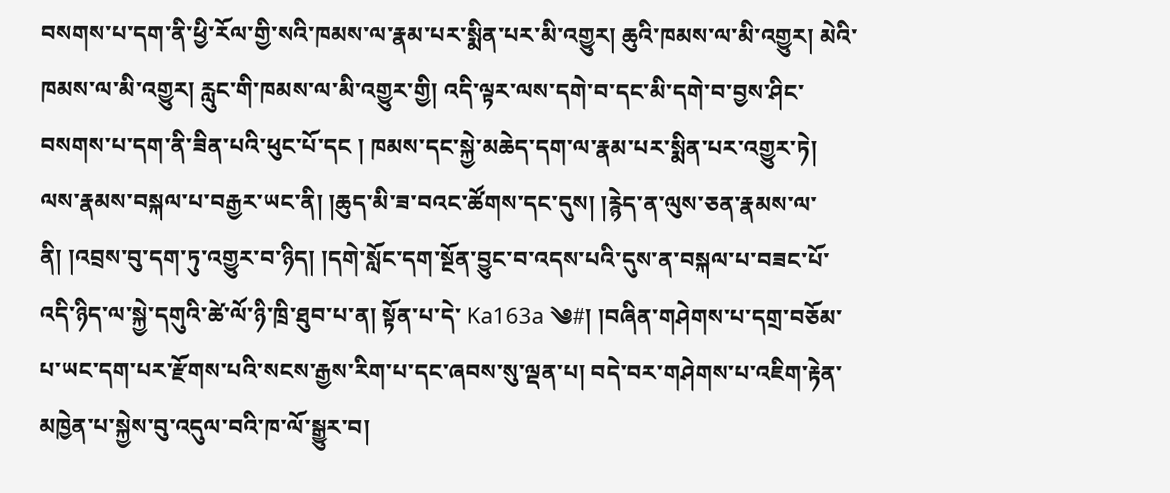བསགས་པ་དག་ནི་ཕྱི་རོལ་གྱི་སའི་ཁམས་ལ་རྣམ་པར་སྨིན་པར་མི་འགྱུར། ཆུའི་ཁམས་ལ་མི་འགྱུར། མེའི་ཁམས་ལ་མི་འགྱུར། རླུང་གི་ཁམས་ལ་མི་འགྱུར་གྱི། འདི་ལྟར་ལས་དགེ་བ་དང་མི་དགེ་བ་བྱས་ཤིང་བསགས་པ་དག་ནི་ཟིན་པའི་ཕུང་པོ་དང ། ཁམས་དང་སྐྱེ་མཆེད་དག་ལ་རྣམ་པར་སྨིན་པར་འགྱུར་ཏེ། ལས་རྣམས་བསྐལ་པ་བརྒྱར་ཡང་ནི། །ཆུད་མི་ཟ་བའང་ཚོགས་དང་དུས། །རྙེད་ན་ལུས་ཅན་རྣམས་ལ་ནི། །འབྲས་བུ་དག་ཏུ་འགྱུར་བ་ཉིད། །དགེ་སློང་དག་སྔོན་བྱུང་བ་འདས་པའི་དུས་ན་བསྐལ་པ་བཟང་པོ་འདི་ཉིད་ལ་སྐྱེ་དགུའི་ཚེ་ལོ་ཉི་ཁྲི་ཐུབ་པ་ན། སྟོན་པ་དེ་ Ka163a ༄#། །བཞིན་གཤེགས་པ་དགྲ་བཅོམ་པ་ཡང་དག་པར་རྫོགས་པའི་སངས་རྒྱས་རིག་པ་དང་ཞབས་སུ་ལྡན་པ། བདེ་བར་གཤེགས་པ་འཇིག་རྟེན་མཁྱེན་པ་སྐྱེས་བུ་འདུལ་བའི་ཁ་ལོ་སྒྱུར་བ།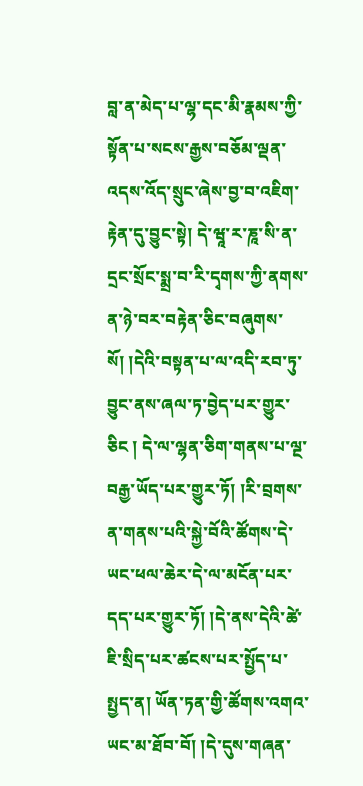བླ་ན་མེད་པ་ལྷ་དང་མི་རྣམས་ཀྱི་སྟོན་པ་སངས་རྒྱས་བཅོམ་ལྡན་འདས་འོད་སྲུང་ཞེས་བྱ་བ་འཇིག་རྟེན་དུ་བྱུང་སྟེ། དེ་ཝཱ་ར་ཎཱ་སི་ན་དྲང་སྲོང་སྨྲ་བ་རི་དྭགས་ཀྱི་ནགས་ན་ཉེ་བར་བརྟེན་ཅིང་བཞུགས་སོ། །དེའི་བསྟན་པ་ལ་འདི་རབ་ཏུ་བྱུང་ནས་ཞལ་ཏ་བྱེད་པར་གྱུར་ཅིང ། དེ་ལ་ལྷན་ཅིག་གནས་པ་ལྔ་བརྒྱ་ཡོད་པར་གྱུར་ཏོ། །རི་བྲགས་ན་གནས་པའི་སྐྱེ་བོའི་ཚོགས་དེ་ཡང་ཕལ་ཆེར་དེ་ལ་མངོན་པར་དད་པར་གྱུར་ཏོ། །དེ་ནས་དེའི་ཚེ་ཇི་སྲིད་པར་ཚངས་པར་སྤྱོད་པ་སྤྱད་ན། ཡོན་ཏན་གྱི་ཚོགས་འགའ་ཡང་མ་ཐོབ་བོ། །དེ་དུས་གཞན་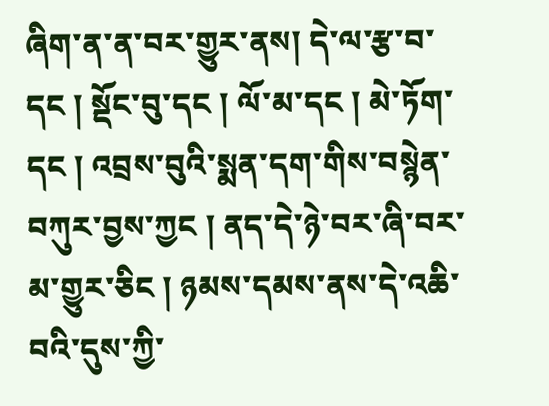ཞིག་ན་ན་བར་གྱུར་ནས། དེ་ལ་རྩ་བ་དང ། སྡོང་བུ་དང ། ལོ་མ་དང ། མེ་ཏོག་དང ། འབྲས་བུའི་སྨན་དག་གིས་བསྙེན་བཀུར་བྱས་ཀྱང ། ནད་དེ་ཉེ་བར་ཞི་བར་མ་གྱུར་ཅིང ། ཉམས་དམས་ནས་དེ་འཆི་བའི་དུས་ཀྱི་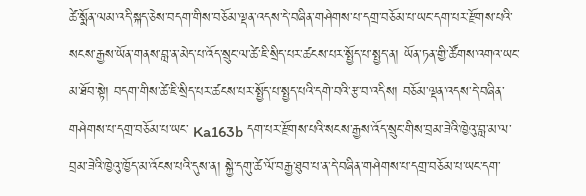ཚེ་སྨོན་ལམ་འདི་སྐད་ཅེས་བདག་གིས་བཅོམ་ལྡན་འདས་དེ་བཞིན་གཤེགས་པ་དགྲ་བཅོམ་པ་ཡང་དག་པར་རྫོགས་པའི་སངས་རྒྱས་ཡོན་གནས་བླ་ན་མེད་པ་འོད་སྲུང་ལ་ཚེ་ཇི་སྲིད་པར་ཚངས་པར་སྤྱོད་པ་སྤྱད་ན། ཡོན་ཏན་གྱི་ཚོགས་འགའ་ཡང་མ་ཐོབ་སྟེ། བདག་གིས་ཚེ་ཇི་སྲིད་པར་ཚངས་པར་སྤྱོད་པ་སྤྱད་པའི་དགེ་བའི་རྩ་བ་འདིས། བཅོམ་ལྡན་འདས་དེ་བཞིན་གཤེགས་པ་དགྲ་བཅོམ་པ་ཡང་ Ka163b དག་པར་རྫོགས་པའི་སངས་རྒྱས་འོད་སྲུང་གིས་བྲམ་ཟེའི་ཁྱེའུ་བླ་མ་ལ་བྲམ་ཟེའི་ཁྱེའུ་ཁྱོད་མ་འོངས་པའི་དུས་ན། སྐྱེ་དགུ་ཚེ་ལོ་བརྒྱ་ཐུབ་པ་ན་དེ་བཞིན་གཤེགས་པ་དགྲ་བཅོམ་པ་ཡང་དག་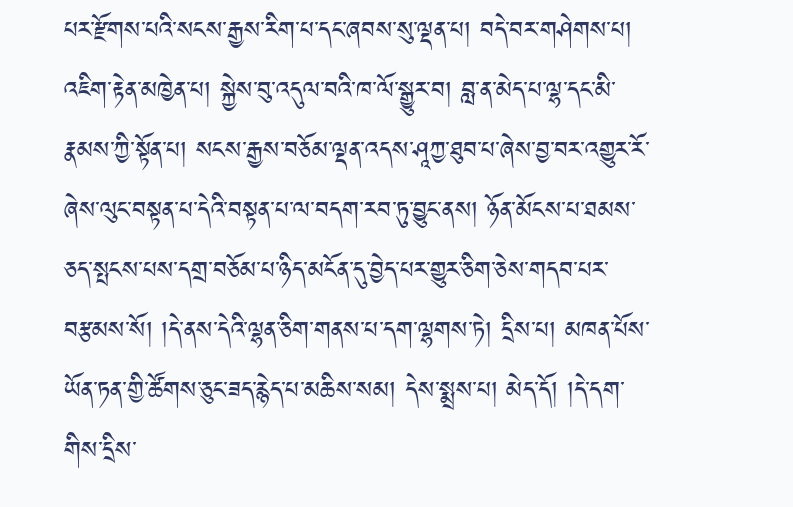པར་རྫོགས་པའི་སངས་རྒྱས་རིག་པ་དང་ཞབས་སུ་ལྡན་པ། བདེ་བར་གཤེགས་པ། འཇིག་རྟེན་མཁྱེན་པ། སྐྱེས་བུ་འདུལ་བའི་ཁ་ལོ་སྒྱུར་བ། བླ་ན་མེད་པ་ལྷ་དང་མི་རྣམས་ཀྱི་སྟོན་པ། སངས་རྒྱས་བཅོམ་ལྡན་འདས་ཤཱཀྱ་ཐུབ་པ་ཞེས་བྱ་བར་འགྱུར་རོ་ཞེས་ལུང་བསྟན་པ་དེའི་བསྟན་པ་ལ་བདག་རབ་ཏུ་བྱུང་ནས། ཉོན་མོངས་པ་ཐམས་ཅད་སྤངས་པས་དགྲ་བཅོམ་པ་ཉིད་མངོན་དུ་བྱེད་པར་གྱུར་ཅིག་ཅེས་གདབ་པར་བརྩམས་སོ། །དེ་ནས་དེའི་ལྷན་ཅིག་གནས་པ་དག་ལྷགས་ཏེ། དྲིས་པ། མཁན་པོས་ཡོན་ཏན་གྱི་ཚོགས་ཅུང་ཟད་རྙེད་པ་མཆིས་སམ། དེས་སྨྲས་པ། མེད་དོ། །དེ་དག་གིས་དྲིས་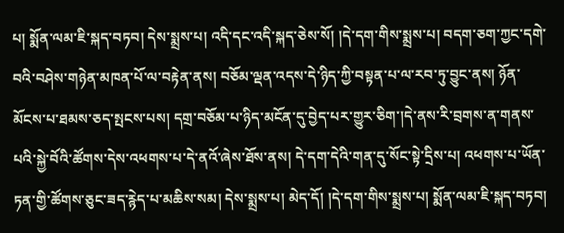པ། སྨོན་ལམ་ཇི་སྐད་བཏབ། དེས་སྨྲས་པ། འདི་དང་འདི་སྐད་ཅེས་སོ། །དེ་དག་གིས་སྨྲས་པ། བདག་ཅག་ཀྱང་དགེ་བའི་བཤེས་གཉེན་མཁན་པོ་ལ་བརྟེན་ནས། བཅོམ་ལྡན་འདས་དེ་ཉིད་ཀྱི་བསྟན་པ་ལ་རབ་ཏུ་བྱུང་ནས། ཉོན་མོངས་པ་ཐམས་ཅད་སྤངས་པས། དགྲ་བཅོམ་པ་ཉིད་མངོན་དུ་བྱེད་པར་གྱུར་ཅིག་།དེ་ནས་རི་བྲགས་ན་གནས་པའི་སྐྱེ་བོའི་ཚོགས་དེས་འཕགས་པ་དེ་ནའོ་ཞེས་ཐོས་ནས། དེ་དག་དེའི་གན་དུ་སོང་སྟེ་དྲིས་པ། འཕགས་པ་ཡོན་ཏན་གྱི་ཚོགས་ཅུང་ཟད་རྙེད་པ་མཆིས་སམ། དེས་སྨྲས་པ། མེད་དོ། །དེ་དག་གིས་སྨྲས་པ། སྨོན་ལམ་ཇི་སྐད་བཏབ།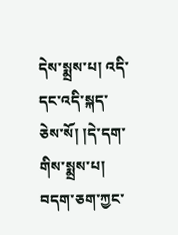དེས་སྨྲས་པ། འདི་དང་འདི་སྐད་ཅེས་སོ། །དེ་དག་གིས་སྨྲས་པ། བདག་ཅག་ཀྱང་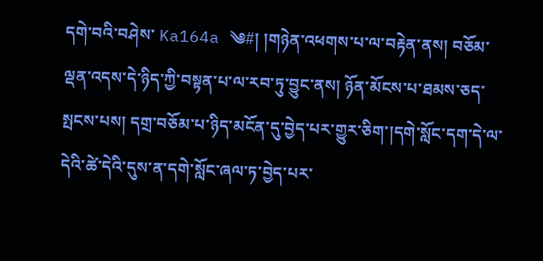དགེ་བའི་བཤེས་ Ka164a ༄#། །གཉེན་འཕགས་པ་ལ་བརྟེན་ནས། བཅོམ་ལྡན་འདས་དེ་ཉིད་ཀྱི་བསྟན་པ་ལ་རབ་ཏུ་བྱུང་ནས། ཉོན་མོངས་པ་ཐམས་ཅད་སྤངས་པས། དགྲ་བཅོམ་པ་ཉིད་མངོན་དུ་བྱེད་པར་གྱུར་ཅིག་།དགེ་སློང་དག་དེ་ལ་དེའི་ཚེ་དེའི་དུས་ན་དགེ་སློང་ཞལ་ཏ་བྱེད་པར་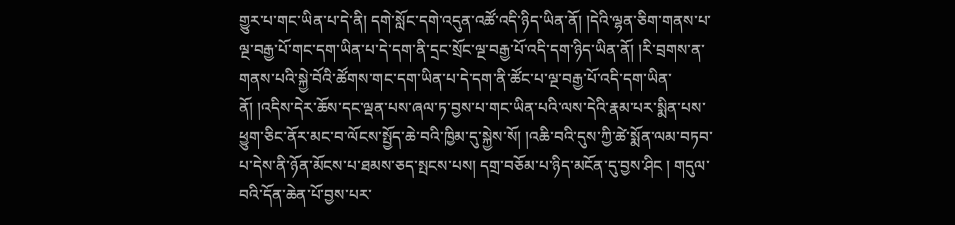གྱུར་པ་གང་ཡིན་པ་དེ་ནི། དགེ་སློང་དགེ་འདུན་འཚོ་འདི་ཉིད་ཡིན་ནོ། །དེའི་ལྷན་ཅིག་གནས་པ་ལྔ་བརྒྱ་པོ་གང་དག་ཡིན་པ་དེ་དག་ནི་དྲང་སྲོང་ལྔ་བརྒྱ་པོ་འདི་དག་ཉིད་ཡིན་ནོ། །རི་བྲགས་ན་གནས་པའི་སྐྱེ་བོའི་ཚོགས་གང་དག་ཡིན་པ་དེ་དག་ནི་ཚོང་པ་ལྔ་བརྒྱ་པོ་འདི་དག་ཡིན་ནོ། །འདིས་དེར་ཆོས་དང་ལྡན་པས་ཞལ་ཏ་བྱས་པ་གང་ཡིན་པའི་ལས་དེའི་རྣམ་པར་སྨིན་པས་ཕྱུག་ཅིང་ནོར་མང་བ་ལོངས་སྤྱོད་ཆེ་བའི་ཁྱིམ་དུ་སྐྱེས་སོ། །འཆི་བའི་དུས་ཀྱི་ཚེ་སྨོན་ལམ་བཏབ་པ་དེས་ནི་ཉོན་མོངས་པ་ཐམས་ཅད་སྤངས་པས། དགྲ་བཅོམ་པ་ཉིད་མངོན་དུ་བྱས་ཤིང ། གདུལ་བའི་དོན་ཆེན་པོ་བྱས་པར་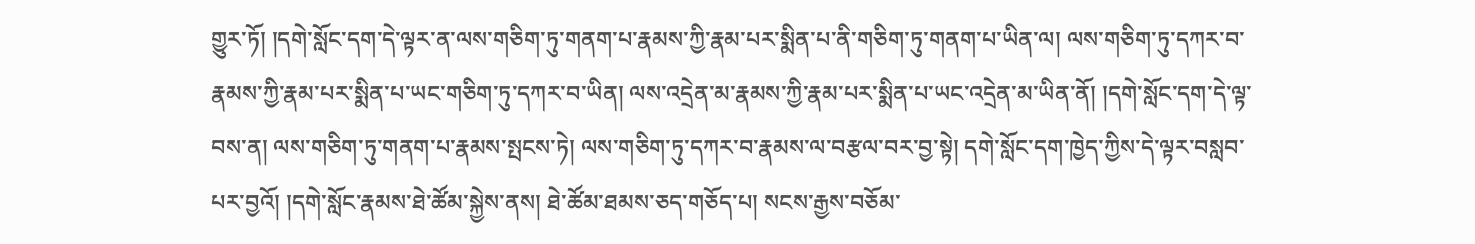གྱུར་ཏོ། །དགེ་སློང་དག་དེ་ལྟར་ན་ལས་གཅིག་ཏུ་གནག་པ་རྣམས་ཀྱི་རྣམ་པར་སྨིན་པ་ནི་གཅིག་ཏུ་གནག་པ་ཡིན་ལ། ལས་གཅིག་ཏུ་དཀར་བ་རྣམས་ཀྱི་རྣམ་པར་སྨིན་པ་ཡང་གཅིག་ཏུ་དཀར་བ་ཡིན། ལས་འདྲེན་མ་རྣམས་ཀྱི་རྣམ་པར་སྨིན་པ་ཡང་འདྲེན་མ་ཡིན་ནོ། །དགེ་སློང་དག་དེ་ལྟ་བས་ན། ལས་གཅིག་ཏུ་གནག་པ་རྣམས་སྤངས་ཏེ། ལས་གཅིག་ཏུ་དཀར་བ་རྣམས་ལ་བརྩལ་བར་བྱ་སྟེ། དགེ་སློང་དག་ཁྱེད་ཀྱིས་དེ་ལྟར་བསླབ་པར་བྱའོ། །དགེ་སློང་རྣམས་ཐེ་ཚོམ་སྐྱེས་ནས། ཐེ་ཚོམ་ཐམས་ཅད་གཅོད་པ། སངས་རྒྱས་བཅོམ་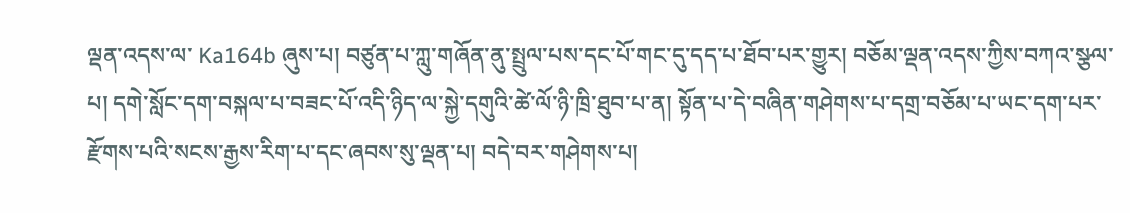ལྡན་འདས་ལ་ Ka164b ཞུས་པ། བཙུན་པ་ཀླུ་གཞོན་ནུ་སྤྲུལ་པས་དང་པོ་གང་དུ་དད་པ་ཐོབ་པར་གྱུར། བཅོམ་ལྡན་འདས་ཀྱིས་བཀའ་སྩལ་པ། དགེ་སློང་དག་བསྐལ་པ་བཟང་པོ་འདི་ཉིད་ལ་སྐྱེ་དགུའི་ཚེ་ལོ་ཉི་ཁྲི་ཐུབ་པ་ན། སྟོན་པ་དེ་བཞིན་གཤེགས་པ་དགྲ་བཅོམ་པ་ཡང་དག་པར་རྫོགས་པའི་སངས་རྒྱས་རིག་པ་དང་ཞབས་སུ་ལྡན་པ། བདེ་བར་གཤེགས་པ།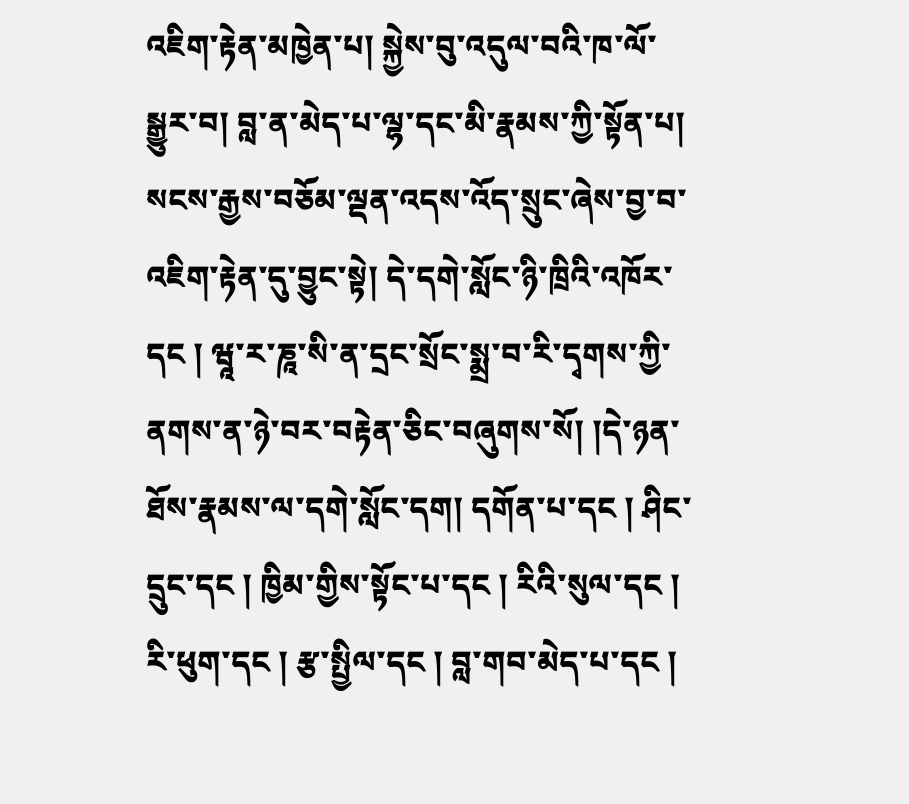འཇིག་རྟེན་མཁྱེན་པ། སྐྱེས་བུ་འདུལ་བའི་ཁ་ལོ་སྒྱུར་བ། བླ་ན་མེད་པ་ལྷ་དང་མི་རྣམས་ཀྱི་སྟོན་པ། སངས་རྒྱས་བཅོམ་ལྡན་འདས་འོད་སྲུང་ཞེས་བྱ་བ་འཇིག་རྟེན་དུ་བྱུང་སྟེ། དེ་དགེ་སློང་ཉི་ཁྲིའི་འཁོར་དང ། ཝཱ་ར་ཎཱ་སི་ན་དྲང་སྲོང་སྨྲ་བ་རི་དྭགས་ཀྱི་ནགས་ན་ཉེ་བར་བརྟེན་ཅིང་བཞུགས་སོ། །དེ་ཉན་ཐོས་རྣམས་ལ་དགེ་སློང་དག། དགོན་པ་དང ། ཤིང་དྲུང་དང ། ཁྱིམ་གྱིས་སྟོང་པ་དང ། རིའི་སུལ་དང ། རི་ཕུག་དང ། རྩ་སྤྱིལ་དང ། བླ་གབ་མེད་པ་དང །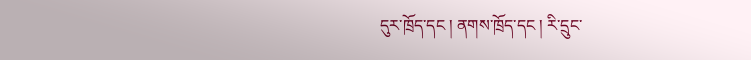དུར་ཁྲོད་དང ། ནགས་ཁྲོད་དང ། རི་དྲུང་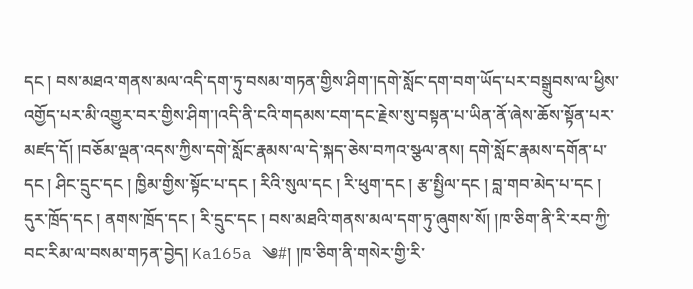དང ། བས་མཐའ་གནས་མལ་འདི་དག་ཏུ་བསམ་གཏན་གྱིས་ཤིག་།དགེ་སློང་དག་བག་ཡོད་པར་བསྒྲུབས་ལ་ཕྱིས་འགྱོད་པར་མི་འགྱུར་བར་གྱིས་ཤིག་།འདི་ནི་ངའི་གདམས་ངག་དང་རྗེས་སུ་བསྟན་པ་ཡིན་ནོ་ཞེས་ཆོས་སྟོན་པར་མཛད་དོ། །བཅོམ་ལྡན་འདས་ཀྱིས་དགེ་སློང་རྣམས་ལ་དེ་སྐད་ཅེས་བཀའ་སྩལ་ནས། དགེ་སློང་རྣམས་དགོན་པ་དང ། ཤིང་དྲུང་དང ། ཁྱིམ་གྱིས་སྟོང་པ་དང ། རིའི་སུལ་དང ། རི་ཕུག་དང ། རྩ་སྤྱིལ་དང ། བླ་གབ་མེད་པ་དང ། དུར་ཁྲོད་དང ། ནགས་ཁྲོད་དང ། རི་དྲུང་དང ། བས་མཐའི་གནས་མལ་དག་ཏུ་ཞུགས་སོ། །ཁ་ཅིག་ནི་རི་རབ་ཀྱི་བང་རིམ་ལ་བསམ་གཏན་བྱེད། Ka165a ༄#། །ཁ་ཅིག་ནི་གསེར་གྱི་རི་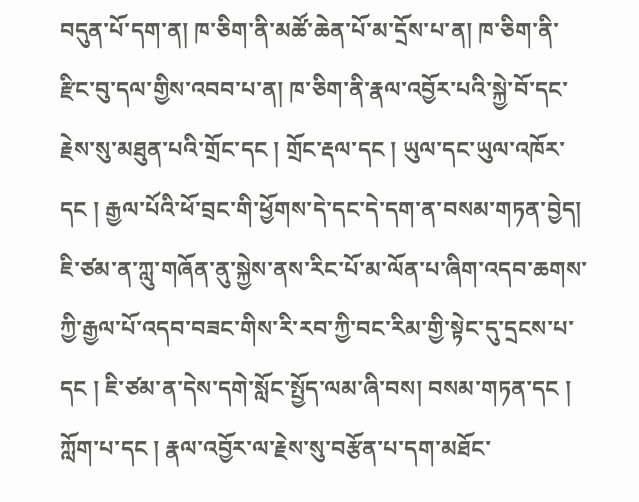བདུན་པོ་དག་ན། ཁ་ཅིག་ནི་མཚོ་ཆེན་པོ་མ་དྲོས་པ་ན། ཁ་ཅིག་ནི་རྫིང་བུ་དལ་གྱིས་འབབ་པ་ན། ཁ་ཅིག་ནི་རྣལ་འབྱོར་པའི་སྐྱེ་བོ་དང་རྗེས་སུ་མཐུན་པའི་གྲོང་དང ། གྲོང་རྡལ་དང ། ཡུལ་དང་ཡུལ་འཁོར་དང ། རྒྱལ་པོའི་ཕོ་བྲང་གི་ཕྱོགས་དེ་དང་དེ་དག་ན་བསམ་གཏན་བྱེད། ཇི་ཙམ་ན་ཀླུ་གཞོན་ནུ་སྐྱེས་ནས་རིང་པོ་མ་ལོན་པ་ཞིག་འདབ་ཆགས་ཀྱི་རྒྱལ་པོ་འདབ་བཟང་གིས་རི་རབ་ཀྱི་བང་རིམ་གྱི་སྟེང་དུ་དྲངས་པ་དང ། ཇི་ཙམ་ན་དེས་དགེ་སློང་སྤྱོད་ལམ་ཞི་བས། བསམ་གཏན་དང ། ཀློག་པ་དང ། རྣལ་འབྱོར་ལ་རྗེས་སུ་བརྩོན་པ་དག་མཐོང་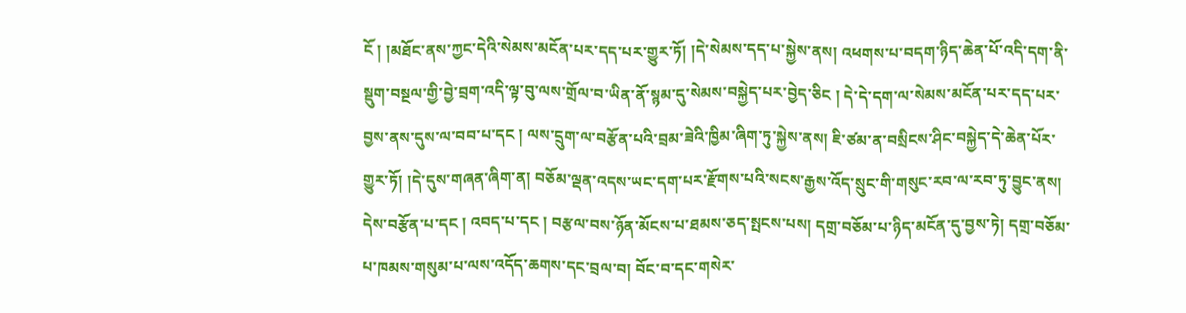ངོ ། །མཐོང་ནས་ཀྱང་དེའི་སེམས་མངོན་པར་དད་པར་གྱུར་ཏོ། །དེ་སེམས་དད་པ་སྐྱེས་ནས། འཕགས་པ་བདག་ཉིད་ཆེན་པོ་འདི་དག་ནི་སྡུག་བསྔལ་གྱི་བྱེ་བྲག་འདི་ལྟ་བུ་ལས་གྲོལ་བ་ཡིན་ནོ་སྙམ་དུ་སེམས་བསྐྱེད་པར་བྱེད་ཅིང ། དེ་དེ་དག་ལ་སེམས་མངོན་པར་དད་པར་བྱས་ནས་དུས་ལ་བབ་པ་དང ། ལས་དྲུག་ལ་བརྩོན་པའི་བྲམ་ཟེའི་ཁྱིམ་ཞིག་ཏུ་སྐྱེས་ནས། ཇི་ཙམ་ན་བསྲིངས་ཤིང་བསྐྱེད་དེ་ཆེན་པོར་གྱུར་ཏོ། །དེ་དུས་གཞན་ཞིག་ན། བཅོམ་ལྡན་འདས་ཡང་དག་པར་རྫོགས་པའི་སངས་རྒྱས་འོད་སྲུང་གི་གསུང་རབ་ལ་རབ་ཏུ་བྱུང་ནས། དེས་བརྩོན་པ་དང ། འབད་པ་དང ། བརྩལ་བས་ཉོན་མོངས་པ་ཐམས་ཅད་སྤངས་པས། དགྲ་བཅོམ་པ་ཉིད་མངོན་དུ་བྱས་ཏེ། དགྲ་བཅོམ་པ་ཁམས་གསུམ་པ་ལས་འདོད་ཆགས་དང་བྲལ་བ། བོང་བ་དང་གསེར་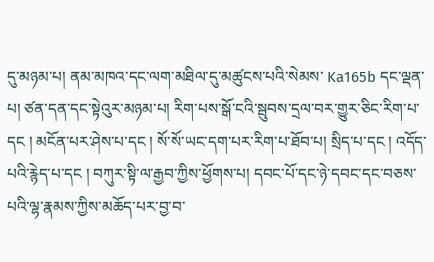དུ་མཉམ་པ། ནམ་མཁའ་དང་ལག་མཐིལ་དུ་མཚུངས་པའི་སེམས་ Ka165b དང་ལྡན་པ། ཙན་དན་དང་སྟེའུར་མཉམ་པ། རིག་པས་སྒོ་ངའི་སྦུབས་དྲལ་བར་གྱུར་ཅིང་རིག་པ་དང ། མངོན་པར་ཤེས་པ་དང ། སོ་སོ་ཡང་དག་པར་རིག་པ་ཐོབ་པ། སྲིད་པ་དང ། འདོད་པའི་རྙེད་པ་དང ། བཀུར་སྟི་ལ་རྒྱབ་ཀྱིས་ཕྱོགས་པ། དབང་པོ་དང་ཉེ་དབང་དང་བཅས་པའི་ལྷ་རྣམས་ཀྱིས་མཆོད་པར་བྱ་བ་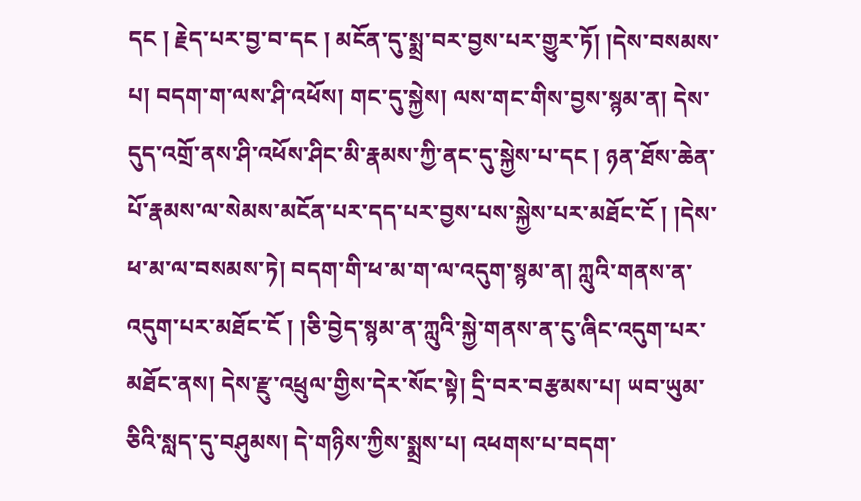དང ། རྗེད་པར་བྱ་བ་དང ། མངོན་དུ་སྨྲ་བར་བྱས་པར་གྱུར་ཏོ། །དེས་བསམས་པ། བདག་ག་ལས་ཤི་འཕོས། གང་དུ་སྐྱེས། ལས་གང་གིས་བྱས་སྙམ་ན། དེས་དུད་འགྲོ་ནས་ཤི་འཕོས་ཤིང་མི་རྣམས་ཀྱི་ནང་དུ་སྐྱེས་པ་དང ། ཉན་ཐོས་ཆེན་པོ་རྣམས་ལ་སེམས་མངོན་པར་དད་པར་བྱས་པས་སྐྱེས་པར་མཐོང་ངོ ། །དེས་ཕ་མ་ལ་བསམས་ཏེ། བདག་གི་ཕ་མ་ག་ལ་འདུག་སྙམ་ན། ཀླུའི་གནས་ན་འདུག་པར་མཐོང་ངོ ། །ཅི་བྱེད་སྙམ་ན་ཀླུའི་སྐྱེ་གནས་ན་ངུ་ཞིང་འདུག་པར་མཐོང་ནས། དེས་རྫུ་འཕྲུལ་གྱིས་དེར་སོང་སྟེ། དྲི་བར་བརྩམས་པ། ཡབ་ཡུམ་ཅིའི་སླད་དུ་བཤུམས། དེ་གཉིས་ཀྱིས་སྨྲས་པ། འཕགས་པ་བདག་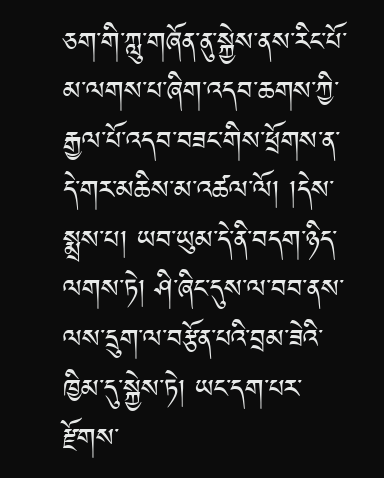ཅག་གི་ཀླུ་གཞོན་ནུ་སྐྱེས་ནས་རིང་པོ་མ་ལགས་པ་ཞིག་འདབ་ཆགས་ཀྱི་རྒྱལ་པོ་འདབ་བཟང་གིས་ཕྲོགས་ན་དེ་གར་མཆིས་མ་འཚལ་ལོ། །དེས་སྨྲས་པ། ཡབ་ཡུམ་དེ་ནི་བདག་ཉིད་ལགས་ཏེ། ཤི་ཞིང་དུས་ལ་བབ་ནས་ལས་དྲུག་ལ་བརྩོན་པའི་བྲམ་ཟེའི་ཁྱིམ་དུ་སྐྱེས་ཏེ། ཡང་དག་པར་རྫོགས་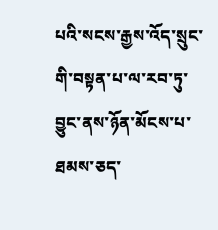པའི་སངས་རྒྱས་འོད་སྲུང་གི་བསྟན་པ་ལ་རབ་ཏུ་བྱུང་ནས་ཉོན་མོངས་པ་ཐམས་ཅད་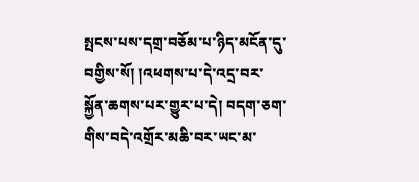སྤངས་པས་དགྲ་བཅོམ་པ་ཉིད་མངོན་དུ་བགྱིས་སོ། །འཕགས་པ་དེ་འདྲ་བར་སྐྱོན་ཆགས་པར་གྱུར་པ་དེ། བདག་ཅག་གིས་བདེ་འགྲོར་མཆི་བར་ཡང་མ་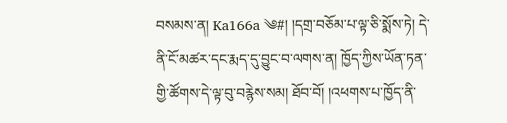བསམས་ན། Ka166a ༄#། །དགྲ་བཅོམ་པ་ལྟ་ཅི་སྨོས་ཏེ། དེ་ནི་ངོ་མཚར་དང་རྨད་དུ་བྱུང་བ་ལགས་ན། ཁྱོད་ཀྱིས་ཡོན་ཏན་གྱི་ཚོགས་དེ་ལྟ་བུ་བརྙེས་སམ། ཐོབ་བོ། །འཕགས་པ་ཁྱོད་ནི་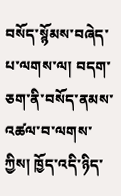བསོད་སྙོམས་བཞེད་པ་ལགས་ལ། བདག་ཅག་ནི་བསོད་ནམས་འཚལ་བ་ལགས་ཀྱིས། ཁྱོད་འདི་ཉིད་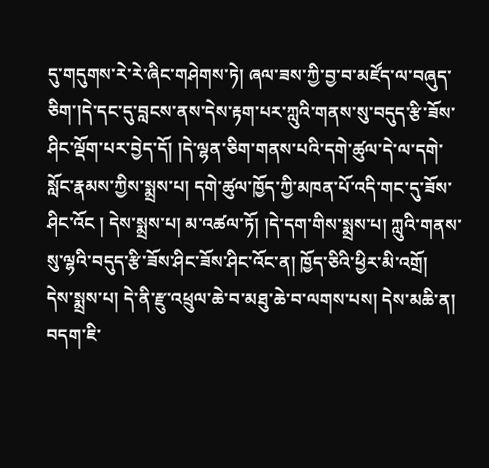དུ་གདུགས་རེ་རེ་ཞིང་གཤེགས་ཏེ། ཞལ་ཟས་ཀྱི་བྱ་བ་མཛོད་ལ་བཞུད་ཅིག་།དེ་དང་དུ་བླངས་ནས་དེས་རྟག་པར་ཀླུའི་གནས་སུ་བདུད་རྩི་ཟོས་ཤིང་ལྡོག་པར་བྱེད་དོ། །དེ་ལྷན་ཅིག་གནས་པའི་དགེ་ཚུལ་དེ་ལ་དགེ་སློང་རྣམས་ཀྱིས་སྨྲས་པ། དགེ་ཚུལ་ཁྱོད་ཀྱི་མཁན་པོ་འདི་གང་དུ་ཟོས་ཤིང་འོང ། དེས་སྨྲས་པ། མ་འཚལ་ཏོ། །དེ་དག་གིས་སྨྲས་པ། ཀླུའི་གནས་སུ་ལྷའི་བདུད་རྩི་ཟོས་ཤིང་ཟོས་ཤིང་འོང་ན། ཁྱོད་ཅིའི་ཕྱིར་མི་འགྲོ། དེས་སྨྲས་པ། དེ་ནི་རྫུ་འཕྲུལ་ཆེ་བ་མཐུ་ཆེ་བ་ལགས་པས། དེས་མཆི་ན། བདག་ཇི་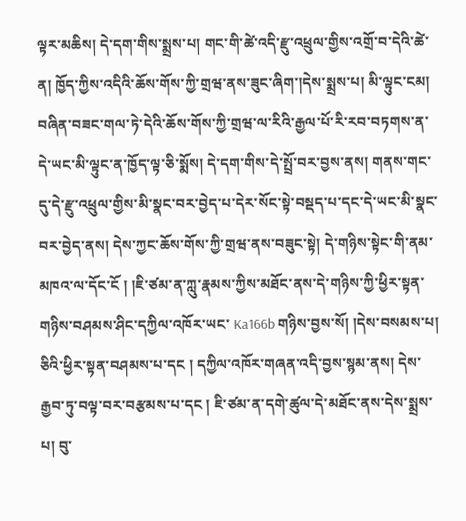ལྟར་མཆིས། དེ་དག་གིས་སྨྲས་པ། གང་གི་ཚེ་འདི་རྫུ་འཕྲུལ་གྱིས་འགྲོ་བ་དེའི་ཚེ་ན། ཁྱོད་ཀྱིས་འདིའི་ཆོས་གོས་ཀྱི་གྲཝ་ནས་ཟུང་ཞིག་།དེས་སྨྲས་པ། མི་ལྟུང་ངམ། བཞིན་བཟང་གལ་ཏེ་དེའི་ཆོས་གོས་ཀྱི་གྲཝ་ལ་རིའི་རྒྱལ་པོ་རི་རབ་བཏགས་ན་དེ་ཡང་མི་ལྟུང་ན་ཁྱོད་ལྟ་ཅི་སྨོས། དེ་དག་གིས་དེ་སྤྲོ་བར་བྱས་ནས། གནས་གང་དུ་དེ་རྫུ་འཕྲུལ་གྱིས་མི་སྣང་བར་བྱེད་པ་དེར་སོང་སྟེ་བསྡད་པ་དང་དེ་ཡང་མི་སྣང་བར་བྱེད་ནས། དེས་ཀྱང་ཆོས་གོས་ཀྱི་གྲཝ་ནས་བཟུང་སྟེ། དེ་གཉིས་སྟེང་གི་ནམ་མཁའ་ལ་དོང་ངོ ། །ཇི་ཙམ་ན་ཀླུ་རྣམས་ཀྱིས་མཐོང་ནས་དེ་གཉིས་ཀྱི་ཕྱིར་སྟན་གཉིས་བཤམས་ཤིང་དཀྱིལ་འཁོར་ཡང་ Ka166b གཉིས་བྱས་སོ། །དེས་བསམས་པ། ཅིའི་ཕྱིར་སྟན་བཤམས་པ་དང ། དཀྱིལ་འཁོར་གཞན་འདི་བྱས་སྙམ་ནས། དེས་རྒྱབ་ཏུ་བལྟ་བར་བརྩམས་པ་དང ། ཇི་ཙམ་ན་དགེ་ཚུལ་དེ་མཐོང་ནས་དེས་སྨྲས་པ། བུ་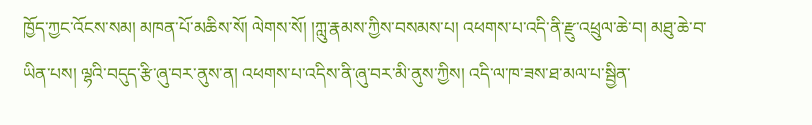ཁྱོད་ཀྱང་འོངས་སམ། མཁན་པོ་མཆིས་སོ། ལེགས་སོ། །ཀླུ་རྣམས་ཀྱིས་བསམས་པ། འཕགས་པ་འདི་ནི་རྫུ་འཕྲུལ་ཆེ་བ། མཐུ་ཆེ་བ་ཡིན་པས། ལྷའི་བདུད་རྩི་ཞུ་བར་ནུས་ན། འཕགས་པ་འདིས་ནི་ཞུ་བར་མི་ནུས་ཀྱིས། འདི་ལ་ཁ་ཟས་ཐ་མལ་པ་སྦྱིན་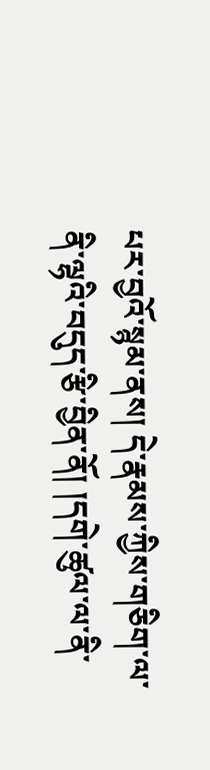པར་བྱའོ་སྙམ་ནས། དེ་རྣམས་ཀྱིས་གཅིག་ལ་ནི་ལྷའི་བདུད་རྩི་བྱིན་ནོ། །དགེ་ཚུལ་ལ་ནི་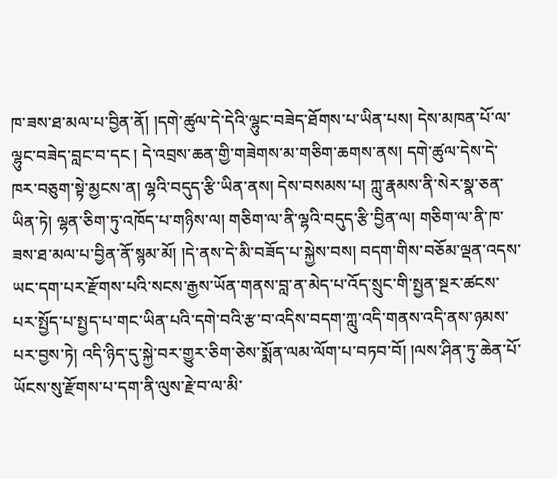ཁ་ཟས་ཐ་མལ་པ་བྱིན་ནོ། །དགེ་ཚུལ་དེ་དེའི་ལྷུང་བཟེད་ཐོགས་པ་ཡིན་པས། དེས་མཁན་པོ་ལ་ལྷུང་བཟེད་བླང་བ་དང ། དེ་འབྲས་ཆན་གྱི་གཟེགས་མ་གཅིག་ཆགས་ནས། དགེ་ཚུལ་དེས་དེ་ཁར་བཅུག་སྟེ་མྱངས་ན། ལྷའི་བདུད་རྩི་ཡིན་ནས། དེས་བསམས་པ། ཀླུ་རྣམས་ནི་སེར་སྣ་ཅན་ཡིན་ཏེ། ལྷན་ཅིག་ཏུ་འཁོད་པ་གཉིས་ལ། གཅིག་ལ་ནི་ལྷའི་བདུད་རྩི་བྱིན་ལ། གཅིག་ལ་ནི་ཁ་ཟས་ཐ་མལ་པ་བྱིན་ནོ་སྙམ་མོ། །དེ་ནས་དེ་མི་བཟོད་པ་སྐྱེས་བས། བདག་གིས་བཅོམ་ལྡན་འདས་ཡང་དག་པར་རྫོགས་པའི་སངས་རྒྱས་ཡོན་གནས་བླ་ན་མེད་པ་འོད་སྲུང་གི་སྤྱན་སྔར་ཚངས་པར་སྤྱོད་པ་སྤྱད་པ་གང་ཡིན་པའི་དགེ་བའི་རྩ་བ་འདིས་བདག་ཀླུ་འདི་གནས་འདི་ནས་ཉམས་པར་བྱས་ཏེ། འདི་ཉིད་དུ་སྐྱེ་བར་གྱུར་ཅིག་ཅེས་སྨོན་ལམ་ལོག་པ་བཏབ་བོ། །ལས་ཤིན་ཏུ་ཆེན་པོ་ཡོངས་སུ་རྫོགས་པ་དག་ནི་ལུས་རྗེ་བ་ལ་མི་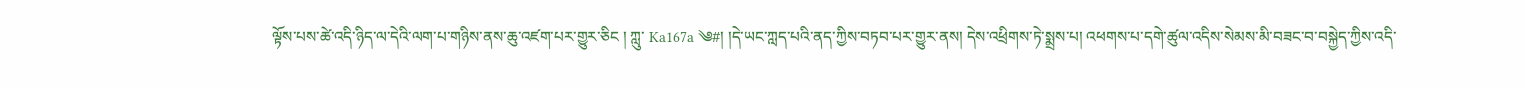ལྟོས་པས་ཚེ་འདི་ཉིད་ལ་དེའི་ལག་པ་གཉིས་ནས་ཆུ་འཛག་པར་གྱུར་ཅིང ། ཀླུ་ Ka167a ༄#། །དེ་ཡང་ཀླད་པའི་ནད་ཀྱིས་བཏབ་པར་གྱུར་ནས། དེས་འཕྲིགས་ཏེ་སྨྲས་པ། འཕགས་པ་དགེ་ཚུལ་འདིས་སེམས་མི་བཟང་བ་བསྐྱེད་ཀྱིས་འདི་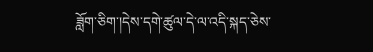ཟློག་ཅིག་།དེས་དགེ་ཚུལ་དེ་ལ་འདི་སྐད་ཅེས་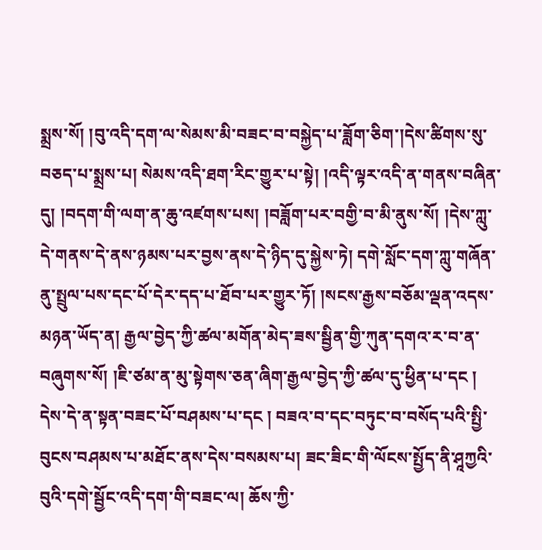སྨྲས་སོ། །བུ་འདི་དག་ལ་སེམས་མི་བཟང་བ་བསྐྱེད་པ་ཟློག་ཅིག་།དེས་ཚིགས་སུ་བཅད་པ་སྨྲས་པ། སེམས་འདི་ཐག་རིང་གྱུར་པ་སྟེ། །འདི་ལྟར་འདི་ན་གནས་བཞིན་དུ། །བདག་གི་ལག་ན་ཆུ་འཛགས་པས། །བཟློག་པར་བགྱི་བ་མི་ནུས་སོ། །དེས་ཀླུ་དེ་གནས་དེ་ནས་ཉམས་པར་བྱས་ནས་དེ་ཉིད་དུ་སྐྱེས་ཏེ། དགེ་སློང་དག་ཀླུ་གཞོན་ནུ་སྤྲུལ་པས་དང་པོ་དེར་དད་པ་ཐོབ་པར་གྱུར་ཏོ། །སངས་རྒྱས་བཅོམ་ལྡན་འདས་མཉན་ཡོད་ན། རྒྱལ་བྱེད་ཀྱི་ཚལ་མགོན་མེད་ཟས་སྦྱིན་གྱི་ཀུན་དགའ་ར་བ་ན་བཞུགས་སོ། །ཇི་ཙམ་ན་མུ་སྟེགས་ཅན་ཞིག་རྒྱལ་བྱེད་ཀྱི་ཚལ་དུ་ཕྱིན་པ་དང ། དེས་དེ་ན་སྟན་བཟང་པོ་བཤམས་པ་དང ། བཟའ་བ་དང་བཏུང་བ་བསོད་པའི་སྤྱི་བུངས་བཤམས་པ་མཐོང་ནས་དེས་བསམས་པ། ཟང་ཟིང་གི་ལོངས་སྤྱོད་ནི་ཤཱཀྱའི་བུའི་དགེ་སྦྱོང་འདི་དག་གི་བཟང་ལ། ཆོས་ཀྱི་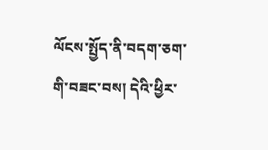ལོངས་སྤྱོད་ནི་བདག་ཅག་གི་བཟང་བས། དེའི་ཕྱིར་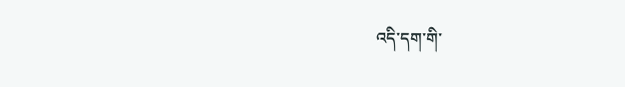འདི་དག་གི་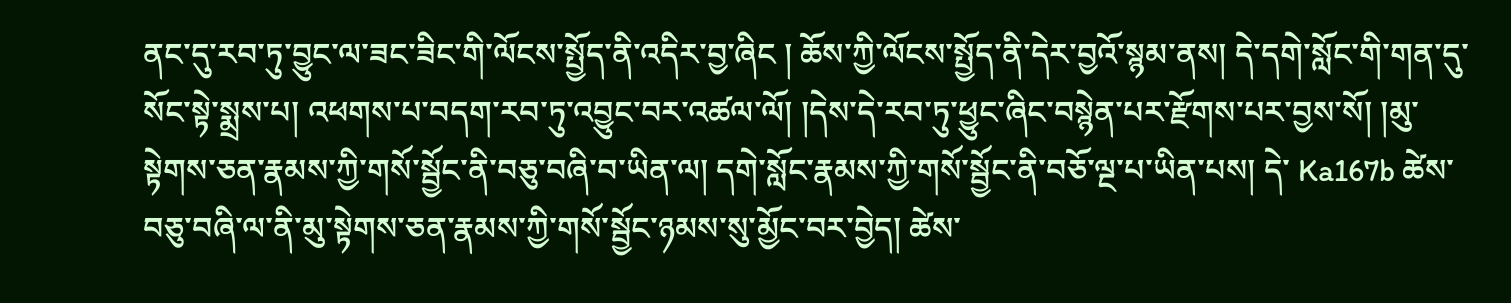ནང་དུ་རབ་ཏུ་བྱུང་ལ་ཟང་ཟིང་གི་ལོངས་སྤྱོད་ནི་འདིར་བྱ་ཞིང ། ཆོས་ཀྱི་ལོངས་སྤྱོད་ནི་དེར་བྱའོ་སྙམ་ནས། དེ་དགེ་སློང་གི་གན་དུ་སོང་སྟེ་སྨྲས་པ། འཕགས་པ་བདག་རབ་ཏུ་འབྱུང་བར་འཚལ་ལོ། །དེས་དེ་རབ་ཏུ་ཕྱུང་ཞིང་བསྙེན་པར་རྫོགས་པར་བྱས་སོ། །མུ་སྟེགས་ཅན་རྣམས་ཀྱི་གསོ་སྦྱོང་ནི་བཅུ་བཞི་བ་ཡིན་ལ། དགེ་སློང་རྣམས་ཀྱི་གསོ་སྦྱོང་ནི་བཅོ་ལྔ་པ་ཡིན་པས། དེ་ Ka167b ཚེས་བཅུ་བཞི་ལ་ནི་མུ་སྟེགས་ཅན་རྣམས་ཀྱི་གསོ་སྦྱོང་ཉམས་སུ་མྱོང་བར་བྱེད། ཚེས་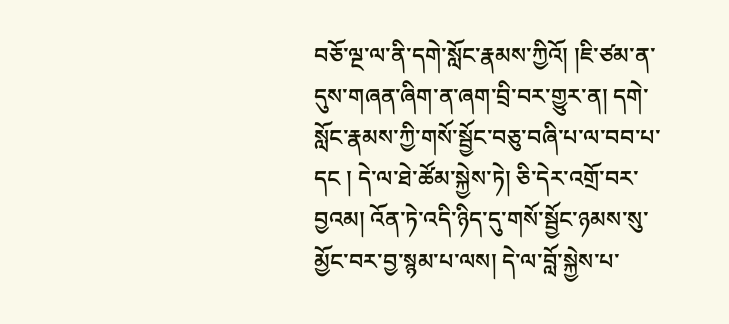བཅོ་ལྔ་ལ་ནི་དགེ་སློང་རྣམས་ཀྱིའོ། །ཇི་ཙམ་ན་དུས་གཞན་ཞིག་ན་ཞག་བྲི་བར་གྱུར་ན། དགེ་སློང་རྣམས་ཀྱི་གསོ་སྦྱོང་བཅུ་བཞི་པ་ལ་བབ་པ་དང ། དེ་ལ་ཐེ་ཚོམ་སྐྱེས་ཏེ། ཅི་དེར་འགྲོ་བར་བྱའམ། འོན་ཏེ་འདི་ཉིད་དུ་གསོ་སྦྱོང་ཉམས་སུ་མྱོང་བར་བྱ་སྙམ་པ་ལས། དེ་ལ་བློ་སྐྱེས་པ་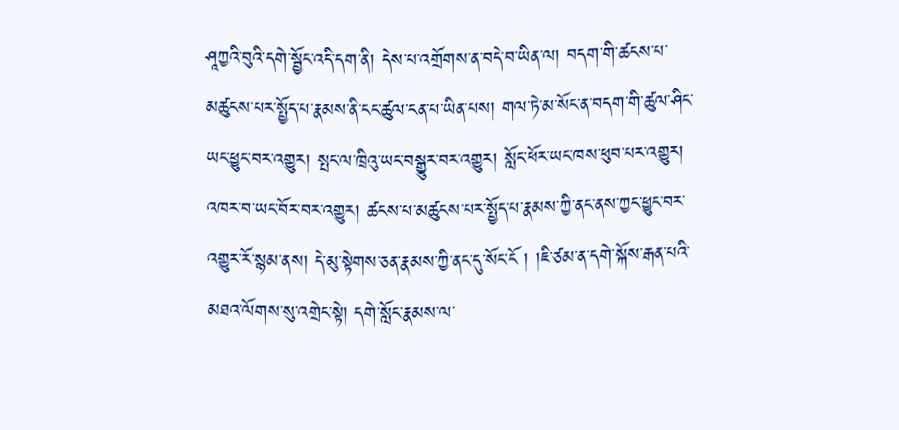ཤཱཀྱའི་བུའི་དགེ་སྦྱོང་འདི་དག་ནི། དེས་པ་འགྲོགས་ན་བདེ་བ་ཡིན་ལ། བདག་གི་ཚངས་པ་མཚུངས་པར་སྤྱོད་པ་རྣམས་ནི་ངང་ཚུལ་ངན་པ་ཡིན་པས། གལ་ཏེ་མ་སོང་ན་བདག་གི་ཚུལ་ཤིང་ཡང་ཕྱུང་བར་འགྱུར། སྤང་ལ་ཁྲིའུ་ཡང་བསྒྱུར་བར་འགྱུར། སློང་ཕོར་ཡང་ཁས་ཕུབ་པར་འགྱུར། འཁར་བ་ཡང་བོར་བར་འགྱུར། ཚངས་པ་མཚུངས་པར་སྤྱོད་པ་རྣམས་ཀྱི་ནང་ནས་ཀྱང་ཕྱུང་བར་འགྱུར་རོ་སྙམ་ནས། དེ་མུ་སྟེགས་ཅན་རྣམས་ཀྱི་ནང་དུ་སོང་ངོ ། །ཇི་ཙམ་ན་དགེ་སྐོས་རྒན་པའི་མཐའ་ལོགས་སུ་འགྲེང་སྟེ། དགེ་སློང་རྣམས་ལ་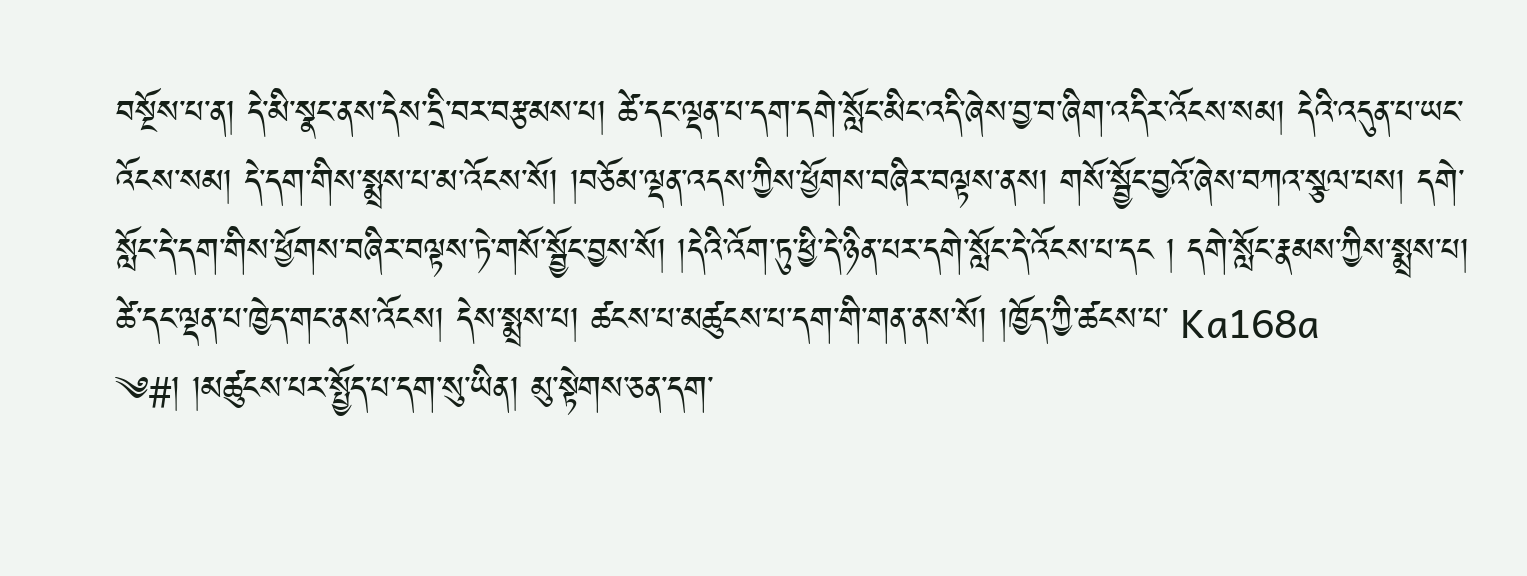བསྔོས་པ་ན། དེ་མི་སྣང་ནས་དེས་དྲི་བར་བརྩམས་པ། ཚེ་དང་ལྡན་པ་དག་དགེ་སློང་མིང་འདི་ཞེས་བྱ་བ་ཞིག་འདིར་འོངས་སམ། དེའི་འདུན་པ་ཡང་འོངས་སམ། དེ་དག་གིས་སྨྲས་པ་མ་འོངས་སོ། །བཅོམ་ལྡན་འདས་ཀྱིས་ཕྱོགས་བཞིར་བལྟས་ནས། གསོ་སྦྱོང་བྱའོ་ཞེས་བཀའ་སྩལ་པས། དགེ་སློང་དེ་དག་གིས་ཕྱོགས་བཞིར་བལྟས་ཏེ་གསོ་སྦྱོང་བྱས་སོ། །དེའི་འོག་ཏུ་ཕྱི་དེ་ཉིན་པར་དགེ་སློང་དེ་འོངས་པ་དང ། དགེ་སློང་རྣམས་ཀྱིས་སྨྲས་པ། ཚེ་དང་ལྡན་པ་ཁྱེད་གང་ནས་འོངས། དེས་སྨྲས་པ། ཚངས་པ་མཚུངས་པ་དག་གི་གན་ནས་སོ། །ཁྱོད་ཀྱི་ཚངས་པ་ Ka168a ༄#། །མཚུངས་པར་སྤྱོད་པ་དག་སུ་ཡིན། མུ་སྟེགས་ཅན་དག་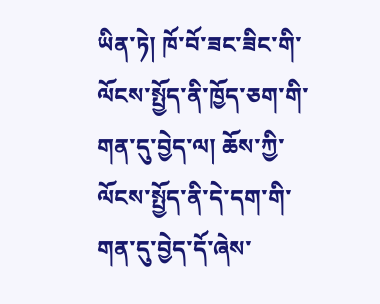ཡིན་ཏེ། ཁོ་བོ་ཟང་ཟིང་གི་ལོངས་སྤྱོད་ནི་ཁྱོད་ཅག་གི་གན་དུ་བྱེད་ལ། ཆོས་ཀྱི་ལོངས་སྤྱོད་ནི་དེ་དག་གི་གན་དུ་བྱེད་དོ་ཞེས་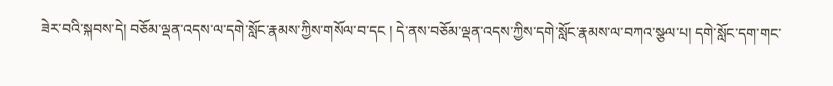ཟེར་བའི་སྐབས་དེ། བཅོམ་ལྡན་འདས་ལ་དགེ་སློང་རྣམས་ཀྱིས་གསོལ་བ་དང ། དེ་ནས་བཅོམ་ལྡན་འདས་ཀྱིས་དགེ་སློང་རྣམས་ལ་བཀའ་སྩལ་པ། དགེ་སློང་དག་གང་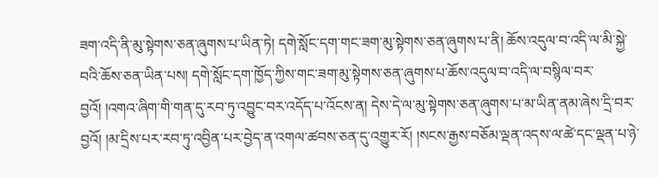ཟག་འདི་ནི་མུ་སྟེགས་ཅན་ཞུགས་པ་ཡིན་ཏེ། དགེ་སློང་དག་གང་ཟག་མུ་སྟེགས་ཅན་ཞུགས་པ་ནི། ཆོས་འདུལ་བ་འདི་ལ་མི་སྐྱེ་བའི་ཆོས་ཅན་ཡིན་པས། དགེ་སློང་དག་ཁྱོད་ཀྱིས་གང་ཟག་མུ་སྟེགས་ཅན་ཞུགས་པ་ཆོས་འདུལ་བ་འདི་ལ་བསྙིལ་བར་བྱའོ། །འགའ་ཞིག་གི་གན་དུ་རབ་ཏུ་འབྱུང་བར་འདོད་པ་འོངས་ན། དེས་དེ་ལ་མུ་སྟེགས་ཅན་ཞུགས་པ་མ་ཡིན་ནམ་ཞེས་དྲི་བར་བྱའོ། །མ་དྲིས་པར་རབ་ཏུ་འབྱིན་པར་བྱེད་ན་འགལ་ཚབས་ཅན་དུ་འགྱུར་རོ། །སངས་རྒྱས་བཅོམ་ལྡན་འདས་ལ་ཚེ་དང་ལྡན་པ་ཉེ་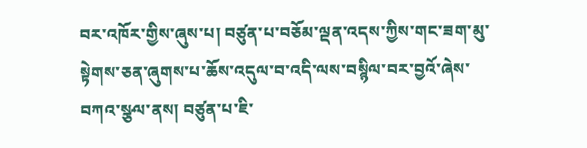བར་འཁོར་གྱིས་ཞུས་པ། བཙུན་པ་བཅོམ་ལྡན་འདས་ཀྱིས་གང་ཟག་མུ་སྟེགས་ཅན་ཞུགས་པ་ཆོས་འདུལ་བ་འདི་ལས་བསྙིལ་བར་བྱའོ་ཞེས་བཀའ་སྩལ་ནས། བཙུན་པ་ཇི་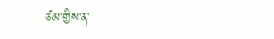ཙམ་གྱིས་ན་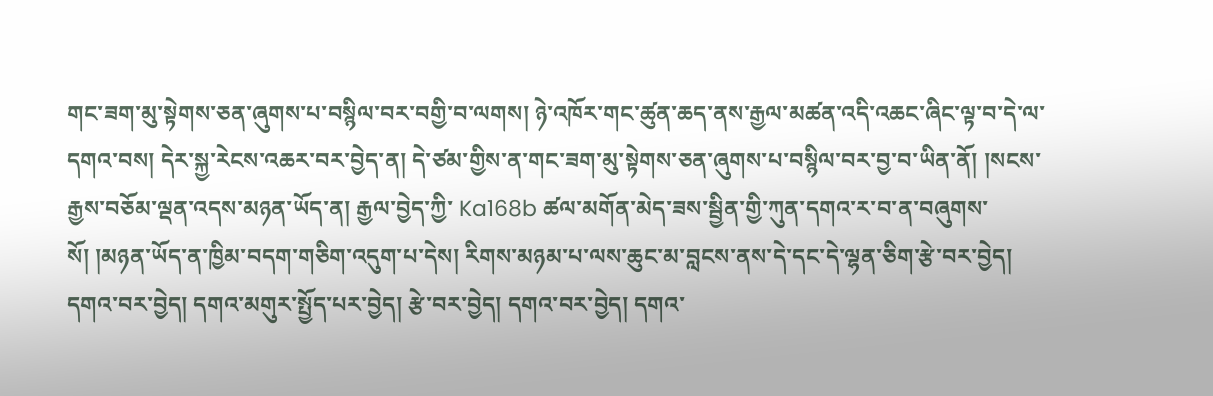གང་ཟག་མུ་སྟེགས་ཅན་ཞུགས་པ་བསྙིལ་བར་བགྱི་བ་ལགས། ཉེ་འཁོར་གང་ཚུན་ཆད་ནས་རྒྱལ་མཚན་འདི་འཆང་ཞིང་ལྟ་བ་དེ་ལ་དགའ་བས། དེར་སྐྱ་རེངས་འཆར་བར་བྱེད་ན། དེ་ཙམ་གྱིས་ན་གང་ཟག་མུ་སྟེགས་ཅན་ཞུགས་པ་བསྙིལ་བར་བྱ་བ་ཡིན་ནོ། །སངས་རྒྱས་བཅོམ་ལྡན་འདས་མཉན་ཡོད་ན། རྒྱལ་བྱེད་ཀྱི་ Ka168b ཚལ་མགོན་མེད་ཟས་སྦྱིན་གྱི་ཀུན་དགའ་ར་བ་ན་བཞུགས་སོ། །མཉན་ཡོད་ན་ཁྱིམ་བདག་གཅིག་འདུག་པ་དེས། རིགས་མཉམ་པ་ལས་ཆུང་མ་བླངས་ནས་དེ་དང་དེ་ལྷན་ཅིག་རྩེ་བར་བྱེད། དགའ་བར་བྱེད། དགའ་མགུར་སྤྱོད་པར་བྱེད། རྩེ་བར་བྱེད། དགའ་བར་བྱེད། དགའ་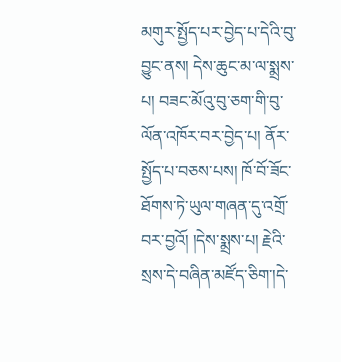མགུར་སྤྱོད་པར་བྱེད་པ་དེའི་བུ་བྱུང་ནས། དེས་ཆུང་མ་ལ་སྨྲས་པ། བཟང་མོའུ་བུ་ཅག་གི་བུ་ལོན་འཁོར་བར་བྱེད་པ། ནོར་སྤྱོད་པ་བཅས་པས། ཁོ་བོ་ཟོང་ཐོགས་ཏེ་ཡུལ་གཞན་དུ་འགྲོ་བར་བྱའོ། །དེས་སྨྲས་པ། རྗེའི་སྲས་དེ་བཞིན་མཛོད་ཅིག་།དེ་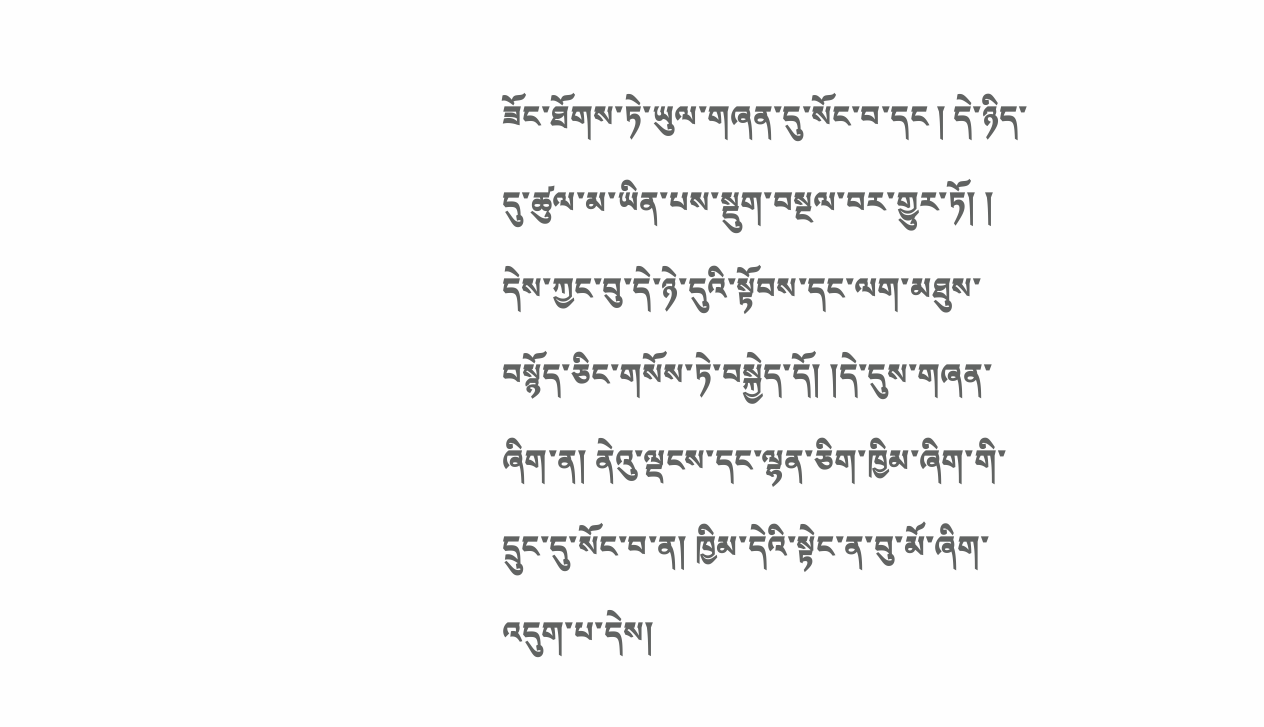ཟོང་ཐོགས་ཏེ་ཡུལ་གཞན་དུ་སོང་བ་དང ། དེ་ཉིད་དུ་ཚུལ་མ་ཡིན་པས་སྡུག་བསྔལ་བར་གྱུར་ཏོ། ། དེས་ཀྱང་བུ་དེ་ཉེ་དུའི་སྟོབས་དང་ལག་མཐུས་བསྙོད་ཅིང་གསོས་ཏེ་བསྐྱེད་དོ། །དེ་དུས་གཞན་ཞིག་ན། ནེའུ་ལྡངས་དང་ལྷན་ཅིག་ཁྱིམ་ཞིག་གི་དྲུང་དུ་སོང་བ་ན། ཁྱིམ་དེའི་སྟེང་ན་བུ་མོ་ཞིག་འདུག་པ་དེས།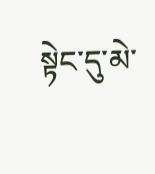སྟེང་དུ་མེ་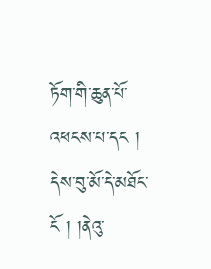ཏོག་གི་ཆུན་པོ་འཕངས་པ་དང ། དེས་བུ་མོ་དེ་མཐོང་ངོ ། །ནེའུ་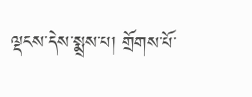ལྡངས་དེས་སྨྲས་པ། གྲོགས་པོ་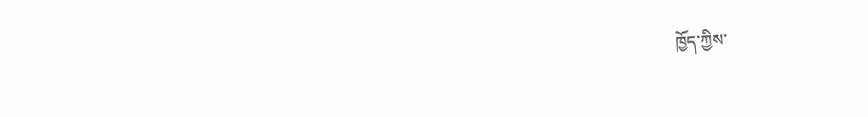ཁྱོད་ཀྱིས་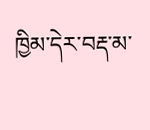ཁྱིམ་དེར་བརྡ་མ་